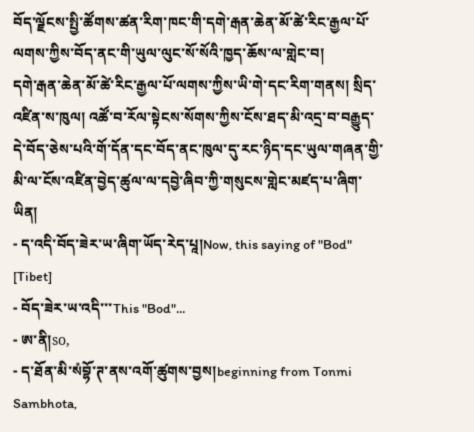བོད་ལྗོངས་སྤྱི་ཚོགས་ཚན་རིག་ཁང་གི་དགེ་རྒན་ཆེན་མོ་ཚེ་རིང་རྒྱལ་པོ་ལགས་ཀྱིས་བོད་ནང་གི་ཡུལ་ལུང་སོ་སོའི་ཁྱད་ཆོས་ལ་གླེང་བ།
དགེ་རྒན་ཆེན་མོ་ཚེ་རིང་རྒྱལ་པོ་ལགས་ཀྱིས་ཡི་གེ་དང་རིག་གནས། སྲིད་འཛིན་ས་ཁུལ། འཚོ་བ་རོལ་སྟེངས་སོགས་ཀྱིས་ངོས་ཐད་མི་འདྲ་བ་བརྒྱུད་དེ་བོད་ཅེས་པའི་གོ་དོན་དང་བོད་ནང་ཁུལ་དུ་རང་ཉིད་དང་ཡུལ་གཞན་གྱི་མི་ལ་ངོས་འཛིན་བྱེད་ཚུལ་ལ་དབྱེ་ཞིབ་ཀྱི་གསུངས་གླེང་མཛད་པ་ཞིག་ཡིན།
- ད་འདི་བོད་ཟེར་ཡ་ཞིག་ཡོད་རེད་པཱ།Now, this saying of "Bod" [Tibet]
- བོད་ཟེར་ཡ་འདི་་་This "Bod"...
- ཨ་ནི།so,
- ད་ཐོན་མི་སཾབྷོ་ཊ་ནས་འགོ་ཚུགས་བྱས།beginning from Tonmi Sambhota,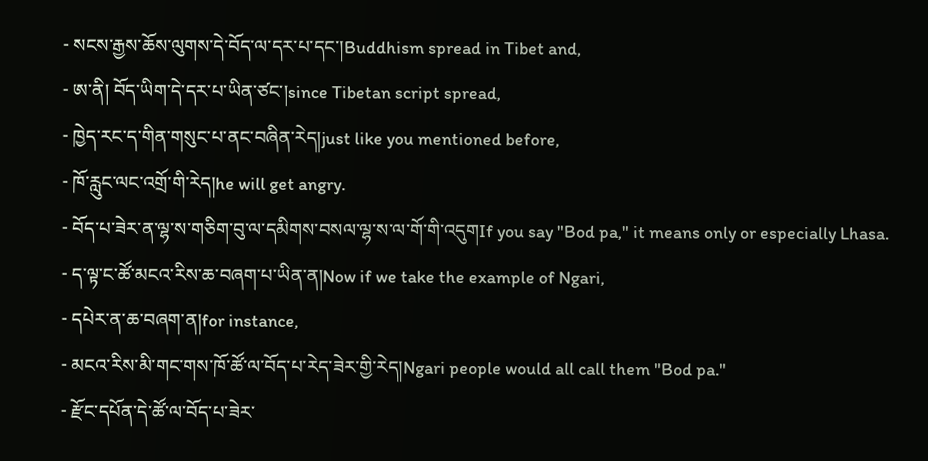- སངས་རྒྱས་ཆོས་ལུགས་དེ་བོད་ལ་དར་པ་དང་།Buddhism spread in Tibet and,
- ཨ་ནི། བོད་ཡིག་དེ་དར་པ་ཡིན་ཙང་།since Tibetan script spread,
- ཁྱེད་རང་ད་གིན་གསུང་པ་ནང་བཞིན་རེད།just like you mentioned before,
- ཁོ་རླུང་ལང་འགྲོ་གི་རེད།he will get angry.
- བོད་པ་ཟེར་ན་ལྷ་ས་གཅིག་བུ་ལ་དམིགས་བསལ་ལྷ་ས་ལ་གོ་གི་འདུགIf you say "Bod pa," it means only or especially Lhasa.
- ད་ལྟ་ང་ཚོ་མངའ་རིས་ཆ་བཞག་པ་ཡིན་ན།Now if we take the example of Ngari,
- དཔེར་ན་ཆ་བཞག་ན།for instance,
- མངའ་རིས་མི་གང་གས་ཁོ་ཚོ་ལ་བོད་པ་རེད་ཟེར་གྱི་རེད།Ngari people would all call them "Bod pa."
- རྫོང་དཔོན་དེ་ཚོ་ལ་བོད་པ་ཟེར་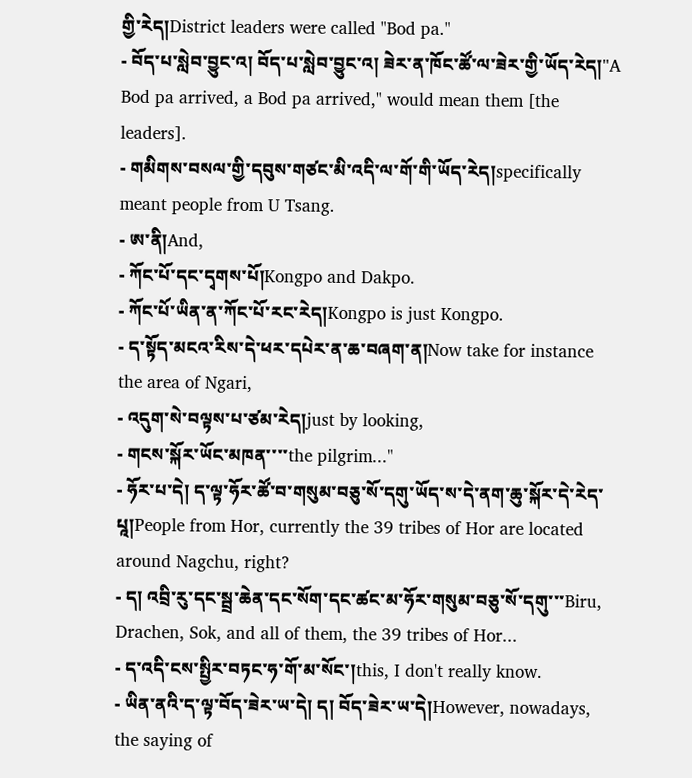གྱི་རེད།District leaders were called "Bod pa."
- བོད་པ་སླེབ་བྱུང་འ། བོད་པ་སླེབ་བྱུང་འ། ཟེར་ན་ཁོང་ཚོ་ལ་ཟེར་གྱི་ཡོད་རེད།"A Bod pa arrived, a Bod pa arrived," would mean them [the leaders].
- གམིགས་བསལ་གྱི་དབུས་གཙང་མི་འདི་ལ་གོ་གི་ཡོད་རེད།specifically meant people from U Tsang.
- ཨ་ནི།And,
- ཀོང་པོ་དང་དྭགས་པོ།Kongpo and Dakpo.
- ཀོང་པོ་ཡིན་ན་ཀོང་པོ་རང་རེད།Kongpo is just Kongpo.
- ད་སྟོད་མངའ་རིས་དེ་ཕར་དཔེར་ན་ཆ་བཞག་ན།Now take for instance the area of Ngari,
- འདུག་སེ་བལྟས་པ་ཙམ་རེད།just by looking,
- གངས་སྐོར་ཡོང་མཁན་་་་the pilgrim..."
- ཧོར་པ་དེ། ད་ལྟ་ཧོར་ཚོ་བ་གསུམ་བཅུ་སོ་དགུ་ཡོད་ས་དེ་ནག་ཆུ་སྐོར་དེ་རེད་པཱ།People from Hor, currently the 39 tribes of Hor are located around Nagchu, right?
- ད། འབྲི་རུ་དང་སྦྲ་ཆེན་དང་སོག་དང་ཚང་མ་ཧོར་གསུམ་བཅུ་སོ་དགུ་་་Biru, Drachen, Sok, and all of them, the 39 tribes of Hor...
- ད་འདི་ངས་སྤྱིར་བཏང་ཧ་གོ་མ་སོང་།this, I don't really know.
- ཡིན་ནའི་ད་ལྟ་བོད་ཟེར་ཡ་དེ། ད། བོད་ཟེར་ཡ་དེ།However, nowadays, the saying of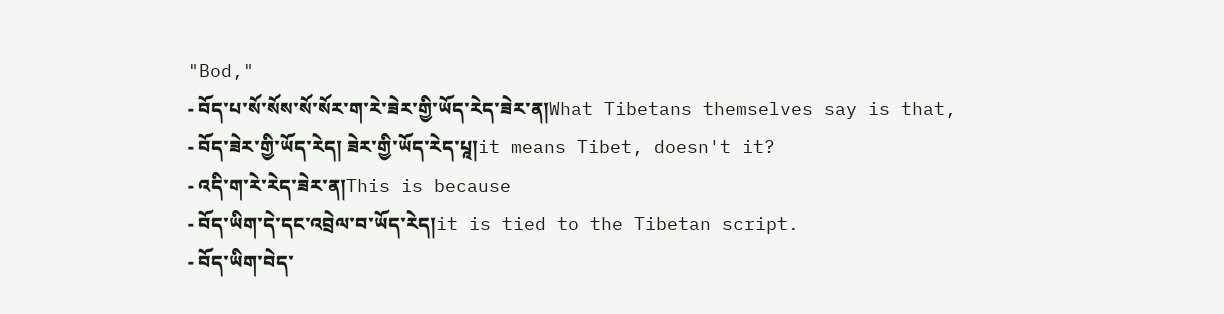"Bod,"
- བོད་པ་སོ་སོས་སོ་སོར་ག་རེ་ཟེར་གྱི་ཡོད་རེད་ཟེར་ན།What Tibetans themselves say is that,
- བོད་ཟེར་གྱི་ཡོད་རེད། ཟེར་གྱི་ཡོད་རེད་པཱ།it means Tibet, doesn't it?
- འདི་ག་རེ་རེད་ཟེར་ན།This is because
- བོད་ཡིག་དེ་དང་འབྲེལ་བ་ཡོད་རེད།it is tied to the Tibetan script.
- བོད་ཡིག་བེད་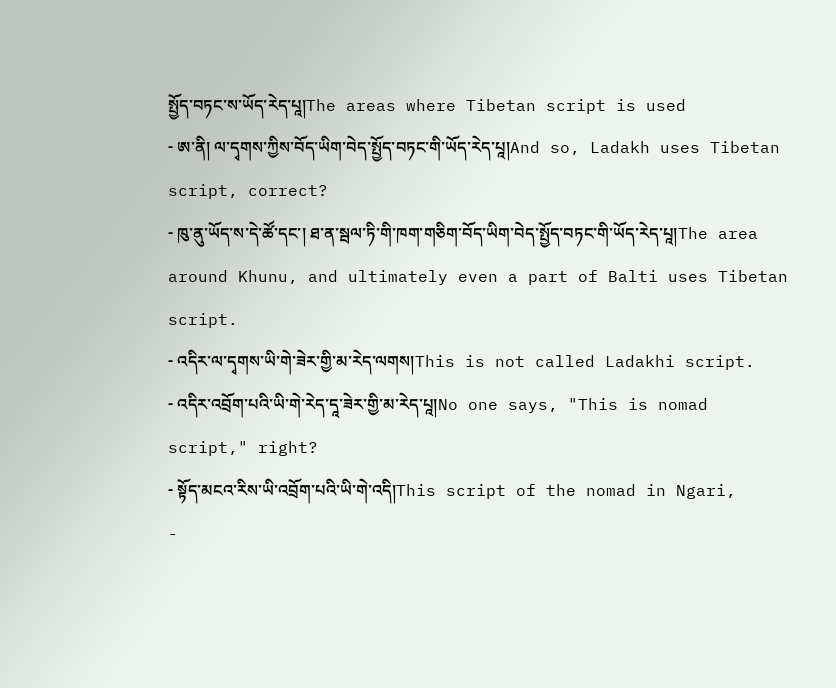སྤྱོད་བཏང་ས་ཡོད་རེད་པཱ།The areas where Tibetan script is used
- ཨ་ནི། ལ་དྭགས་ཀྱིས་བོད་ཡིག་བེད་སྤྱོད་བཏང་གི་ཡོད་རེད་པཱ།And so, Ladakh uses Tibetan script, correct?
- ཁུ་ནུ་ཡོད་ས་དེ་ཚོ་དང་། ཐ་ན་སྦལ་ཏི་གི་ཁག་གཅིག་བོད་ཡིག་བེད་སྤྱོད་བཏང་གི་ཡོད་རེད་པཱ།The area around Khunu, and ultimately even a part of Balti uses Tibetan script.
- འདིར་ལ་དྭགས་ཡི་གེ་ཟེར་གྱི་མ་རེད་ལགས།This is not called Ladakhi script.
- འདིར་འབྲོག་པའི་ཡི་གེ་རེད་དཱ་ཟེར་གྱི་མ་རེད་པཱ།No one says, "This is nomad script," right?
- སྟོད་མངའ་རིས་ཡི་འབྲོག་པའི་ཡི་གེ་འདི།This script of the nomad in Ngari,
-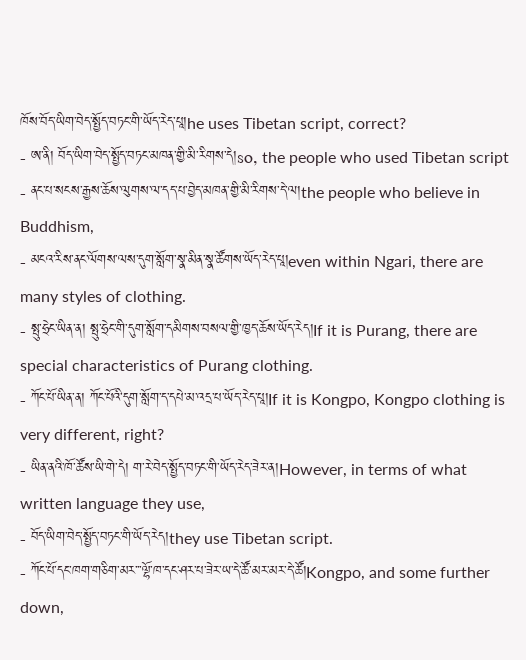ཁོས་བོད་ཡིག་བེད་སྤྱོད་བཏང་གི་ཡོད་རེད་པཱ།he uses Tibetan script, correct?
- ཨ་ནི། བོད་ཡིག་བེད་སྤྱོད་བཏང་མཁན་གྱི་མི་རིགས་དེ།so, the people who used Tibetan script
- ནང་པ་སངས་རྒྱས་ཆོས་ལུགས་ལ་དད་པ་བྱེད་མཁན་གྱི་མི་རིགས་དེ་ལ།the people who believe in Buddhism,
- མངའ་རིས་ནང་ལོགས་ལས་དུག་སློག་སྣ་མིན་སྣ་ཚོགས་ཡོད་རེད་པཱ།even within Ngari, there are many styles of clothing.
- སྤུ་ཧྲེང་ཡིན་ན། སྤུ་ཧྲེང་གི་དུག་སློག་དམིགས་བསལ་གྱི་ཁྱད་ཆོས་ཡོད་རེད།If it is Purang, there are special characteristics of Purang clothing.
- ཀོང་པོ་ཡིན་ན། ཀོང་པོའི་དུག་སློག་ད་དཔེ་མ་འདྲ་པ་ཡོད་རེད་པཱ།If it is Kongpo, Kongpo clothing is very different, right?
- ཡིན་ནའི་ཁོ་ཚོས་ཡི་གེ་དེ། ག་རེ་བེད་སྤྱོད་བཏང་གི་ཡོད་རེད་ཟེར་ན།However, in terms of what written language they use,
- བོད་ཡིག་བེད་སྤྱོད་བཏང་གི་ཡོད་རེད།they use Tibetan script.
- ཀོང་པོ་དང་ཁག་གཅིག་མར་་་ལྷོ་ཁ་དང་ཤར་པ་ཟེར་ཡ་དེ་ཚོ་མར་མར་དེ་ཚོ།Kongpo, and some further down,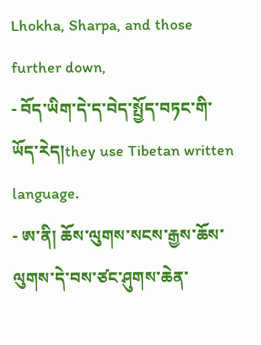Lhokha, Sharpa, and those further down,
- བོད་ཡིག་དེ་ད་བེད་སྤྱོད་བཏང་གི་ཡོད་རེད།they use Tibetan written language.
- ཨ་ནི། ཆོས་ལུགས་སངས་རྒྱས་ཆོས་ལུགས་དེ་བས་ཙང་ཤུགས་ཆེན་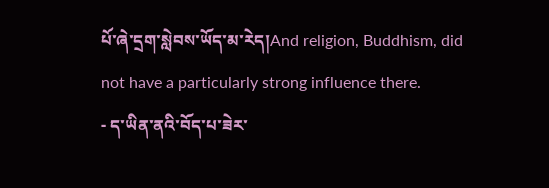པོ་ཞེ་དྲག་སླེབས་ཡོད་མ་རེད།And religion, Buddhism, did not have a particularly strong influence there.
- ད་ཡིན་ནའི་བོད་པ་ཟེར་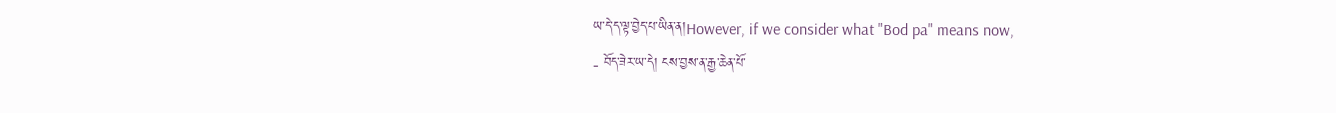ཡ་དེ་ད་ལྟ་བྱེད་པ་ཡིན་ན།However, if we consider what "Bod pa" means now,
- བོད་ཟེར་ཡ་དེ། ངས་བྱས་ན་རྒྱ་ཆེན་པོ་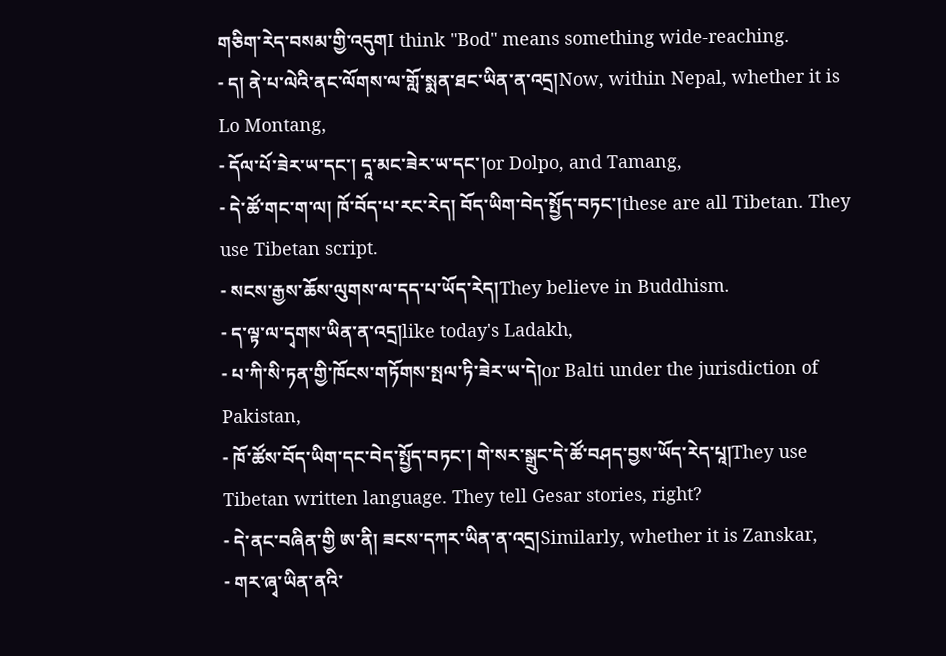གཅིག་རེད་བསམ་གྱི་འདུགI think "Bod" means something wide-reaching.
- ད། ནེ་པ་ལེའི་ནང་ལོགས་ལ་གློ་སྨན་ཐང་ཡིན་ན་འདྲ།Now, within Nepal, whether it is Lo Montang,
- དོལ་པོ་ཟེར་ཡ་དང་། དཱ་མང་ཟེར་ཡ་དང་།or Dolpo, and Tamang,
- དེ་ཚོ་གང་ག་ལ། ཁོ་བོད་པ་རང་རེད། བོད་ཡིག་བེད་སྤྱོད་བཏང་།these are all Tibetan. They use Tibetan script.
- སངས་རྒྱས་ཆོས་ལུགས་ལ་དད་པ་ཡོད་རེད།They believe in Buddhism.
- ད་ལྟ་ལ་དྭགས་ཡིན་ན་འདྲ།like today's Ladakh,
- པ་ཀི་སི་ཏན་གྱི་ཁོངས་གཏོགས་སྤལ་ཏི་ཟེར་ཡ་དེ།or Balti under the jurisdiction of Pakistan,
- ཁོ་ཚོས་བོད་ཡིག་དང་བེད་སྤྱོད་བཏང་། གེ་སར་སྒྲུང་དེ་ཚོ་བཤད་བྱས་ཡོད་རེད་པཱ།They use Tibetan written language. They tell Gesar stories, right?
- དེ་ནང་བཞིན་གྱི ཨ་ནི། ཟངས་དཀར་ཡིན་ན་འདྲ།Similarly, whether it is Zanskar,
- གར་ཞྭ་ཡིན་ནའི་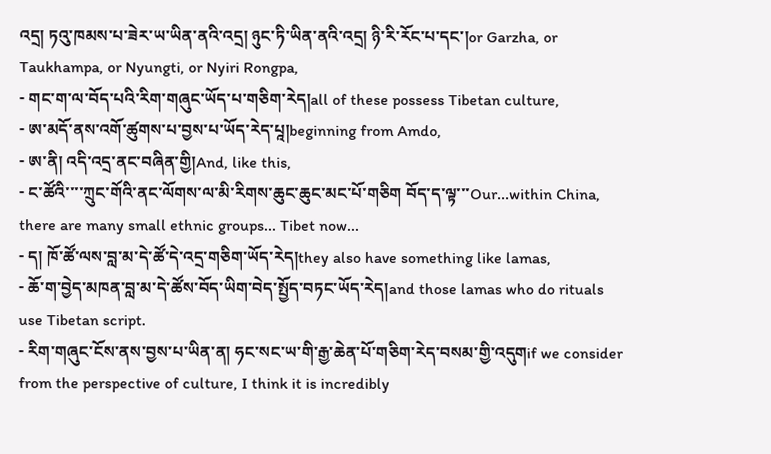འདྲ། ཏའུ་ཁམས་པ་ཟེར་ཡ་ཡིན་ནའི་འདྲ། ཉུང་ཏི་ཡིན་ནའི་འདྲ། ཉི་རི་རོང་པ་དང་།or Garzha, or Taukhampa, or Nyungti, or Nyiri Rongpa,
- གང་ག་ལ་བོད་པའི་རིག་གཞུང་ཡོད་པ་གཅིག་རེད།all of these possess Tibetan culture,
- ཨ་མདོ་ནས་འགོ་ཚུགས་པ་བྱས་པ་ཡོད་རེད་པཱ།beginning from Amdo,
- ཨ་ནི། འདི་འདྲ་ནང་བཞིན་གྱི།And, like this,
- ང་ཚོའི་་་་ཀྲུང་གོའི་ནང་ལོགས་ལ་མི་རིགས་ཆུང་ཆུང་མང་པོ་གཅིག བོད་ད་ལྟ་་་Our...within China, there are many small ethnic groups... Tibet now...
- ད། ཁོ་ཚོ་ལས་བླ་མ་དེ་ཚོ་དེ་འདྲ་གཅིག་ཡོད་རེད།they also have something like lamas,
- ཆོ་ག་བྱེད་མཁན་བླ་མ་དེ་ཚོས་བོད་ཡིག་བེད་སྤྱོད་བཏང་ཡོད་རེད།and those lamas who do rituals use Tibetan script.
- རིག་གཞུང་ངོས་ནས་བྱས་པ་ཡིན་ན། ཧང་སང་ཡ་གི་རྒྱ་ཆེན་པོ་གཅིག་རེད་བསམ་གྱི་འདུགif we consider from the perspective of culture, I think it is incredibly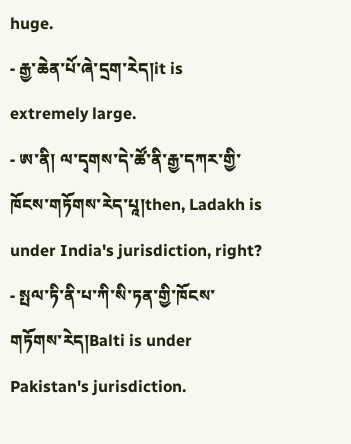huge.
- རྒྱ་ཆེན་པོ་ཞེ་དྲག་རེད།it is extremely large.
- ཨ་ནི། ལ་དྭགས་དེ་ཚོ་ནི་རྒྱ་དཀར་གྱི་ཁོངས་གཏོགས་རེད་པཱ།then, Ladakh is under India's jurisdiction, right?
- སྤལ་ཏི་ནི་པ་ཀི་སི་ཏན་གྱི་ཁོངས་གཏོགས་རེད།Balti is under Pakistan's jurisdiction.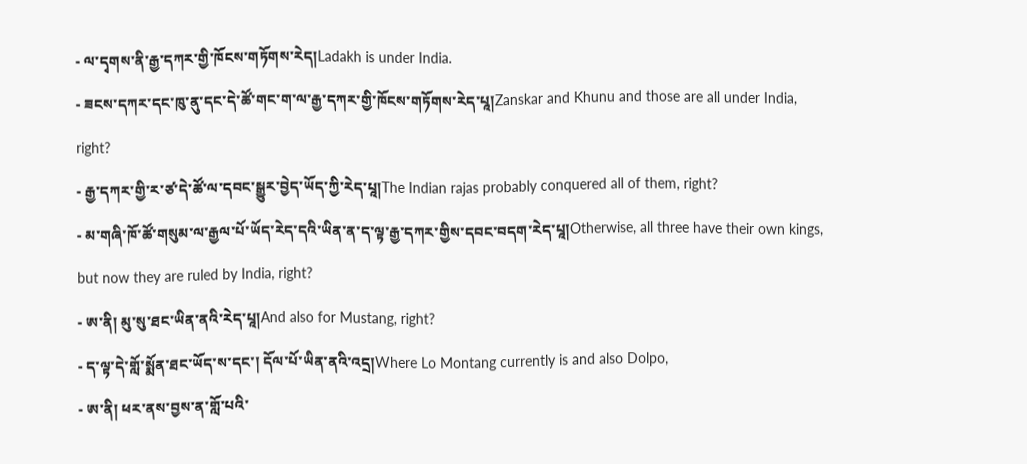- ལ་དྭགས་ནི་རྒྱ་དཀར་གྱི་ཁོངས་གཏོགས་རེད།Ladakh is under India.
- ཟངས་དཀར་དང་ཁུ་ནུ་དང་དེ་ཚོ་གང་ག་ལ་རྒྱ་དཀར་གྱི་ཁོངས་གཏོགས་རེད་པཱ།Zanskar and Khunu and those are all under India, right?
- རྒྱ་དཀར་གྱི་ར་ཙ་དེ་ཚོ་ལ་དབང་སྒྱུར་བྱེད་ཡོད་ཀྱི་རེད་པཱ།The Indian rajas probably conquered all of them, right?
- མ་གཞི་ཁོ་ཚོ་གསུམ་ལ་རྒྱལ་པོ་ཡོད་རེད་དའི་ཡིན་ན་ད་ལྟ་རྒྱ་དཀར་གྱིས་དབང་བདག་རེད་པཱ།Otherwise, all three have their own kings, but now they are ruled by India, right?
- ཨ་ནི། མུ་སུ་ཐང་ཡིན་ནའི་རེད་པཱ།And also for Mustang, right?
- ད་ལྟ་དེ་གློ་སྨོན་ཐང་ཡོད་ས་དང་། དོལ་པོ་ཡིན་ནའི་འདྲ།Where Lo Montang currently is and also Dolpo,
- ཨ་ནི། ཕར་ནས་བྱས་ན་གློ་པའི་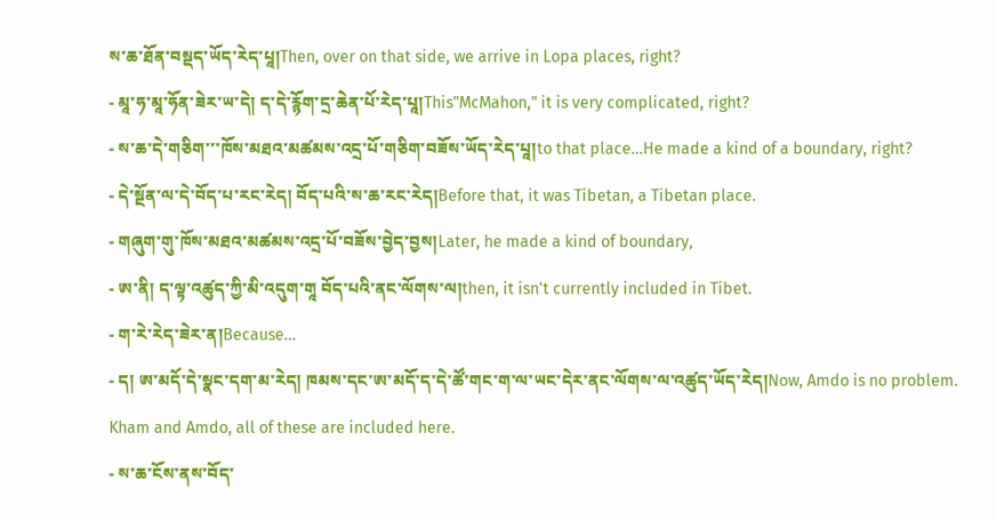ས་ཆ་ཐོན་བསྡད་ཡོད་རེད་པཱ།Then, over on that side, we arrive in Lopa places, right?
- མཱ་ཧ་མཱ་ཧོན་ཟེར་ཡ་དེ། ད་དེ་རྙོག་དྲ་ཆེན་པོ་རེད་པཱ།This"McMahon," it is very complicated, right?
- ས་ཆ་དེ་གཅིག་་་ཁོས་མཐའ་མཚམས་འདྲ་པོ་གཅིག་བཟོས་ཡོད་རེད་པཱ།to that place...He made a kind of a boundary, right?
- དེ་སྔོན་ལ་དེ་བོད་པ་རང་རེད། བོད་པའི་ས་ཆ་རང་རེད།Before that, it was Tibetan, a Tibetan place.
- གཞུག་གུ་ཁོས་མཐའ་མཚམས་འདྲ་པོ་བཟོས་བྱེད་བྱས།Later, he made a kind of boundary,
- ཨ་ནི། ད་ལྟ་འཚུད་ཀྱི་མི་འདུག་གཱ བོད་པའི་ནང་ལོགས་ལ།then, it isn't currently included in Tibet.
- ག་རེ་རེད་ཟེར་ན།Because...
- ད། ཨ་མདོ་དེ་སྣང་དག་མ་རེད། ཁམས་དང་ཨ་མདོ་ད་དེ་ཚོ་གང་ག་ལ་ཡང་དེར་ནང་ལོགས་ལ་འཚུད་ཡོད་རེད།Now, Amdo is no problem. Kham and Amdo, all of these are included here.
- ས་ཆ་ངོས་ནས་བོད་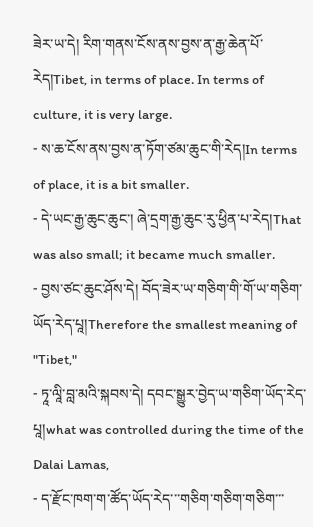ཟེར་ཡ་དེ། རིག་གནས་ངོས་ནས་བྱས་ན་རྒྱ་ཆེན་པོ་རེད།Tibet, in terms of place. In terms of culture, it is very large.
- ས་ཆ་ངོས་ནས་བྱས་ན་ཏོག་ཙམ་ཆུང་གི་རེད།In terms of place, it is a bit smaller.
- དེ་ཡང་རྒྱ་ཆུང་ཆུང་། ཞེ་དྲག་རྒྱ་ཆུང་རུ་ཕྱིན་པ་རེད།That was also small; it became much smaller.
- བྱས་ཙང་ཆུང་ཤོས་དེ། བོད་ཟེར་ཡ་གཅིག་གི་གོ་ཡ་གཅིག་ཡོད་རེད་པཱ།Therefore the smallest meaning of "Tibet,"
- ཏཱ་ལཱི་བླ་མའི་སྐབས་དེ། དབང་སྒྱུར་བྱེད་ཡ་གཅིག་ཡོད་རེད་པཱ།what was controlled during the time of the Dalai Lamas,
- ད་རྫོང་ཁག་ག་ཚོད་ཡོད་རེད་་་གཅིག་གཅིག་གཅིག་་་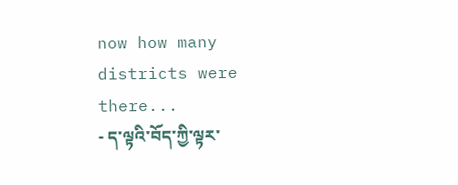now how many districts were there...
- ད་ལྟའི་བོད་ཀྱི་ལྟར་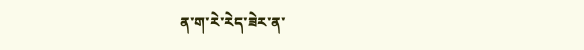ན་ག་རེ་རེད་ཟེར་ན་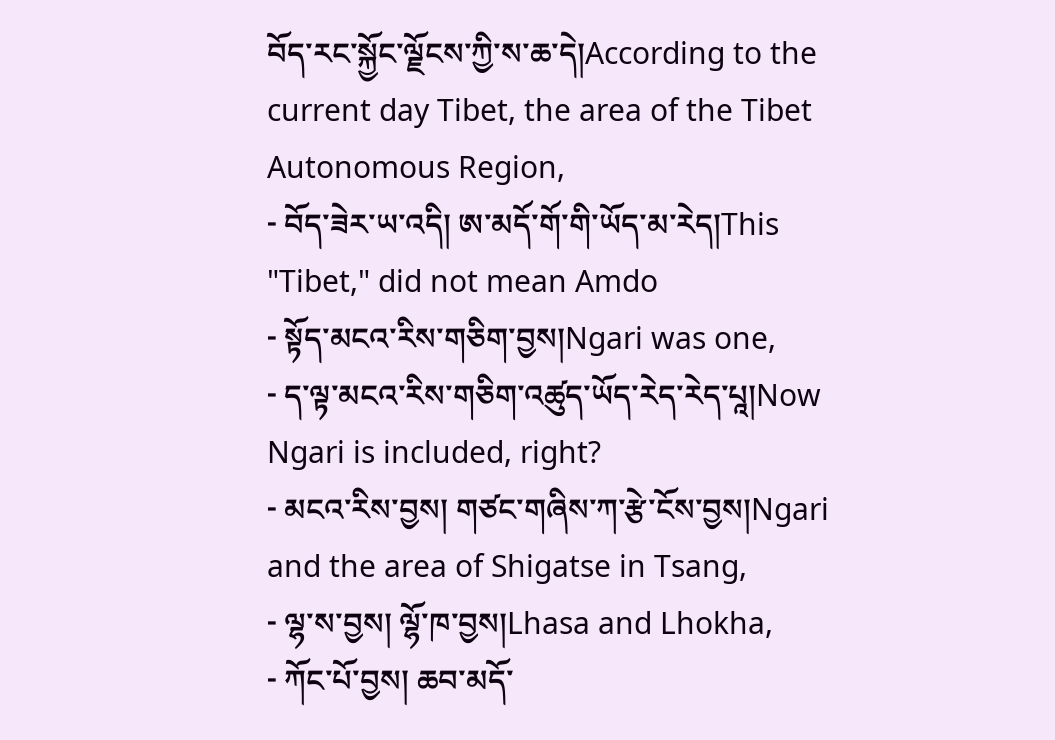བོད་རང་སྐྱོང་ལྗོངས་ཀྱི་ས་ཆ་དེ།According to the current day Tibet, the area of the Tibet Autonomous Region,
- བོད་ཟེར་ཡ་འདི། ཨ་མདོ་གོ་གི་ཡོད་མ་རེད།This "Tibet," did not mean Amdo
- སྟོད་མངའ་རིས་གཅིག་བྱས།Ngari was one,
- ད་ལྟ་མངའ་རིས་གཅིག་འཚུད་ཡོད་རེད་རེད་པཱ།Now Ngari is included, right?
- མངའ་རིས་བྱས། གཙང་གཞིས་ཀ་རྩེ་ངོས་བྱས།Ngari and the area of Shigatse in Tsang,
- ལྷ་ས་བྱས། ལྷོ་ཁ་བྱས།Lhasa and Lhokha,
- ཀོང་པོ་བྱས། ཆབ་མདོ་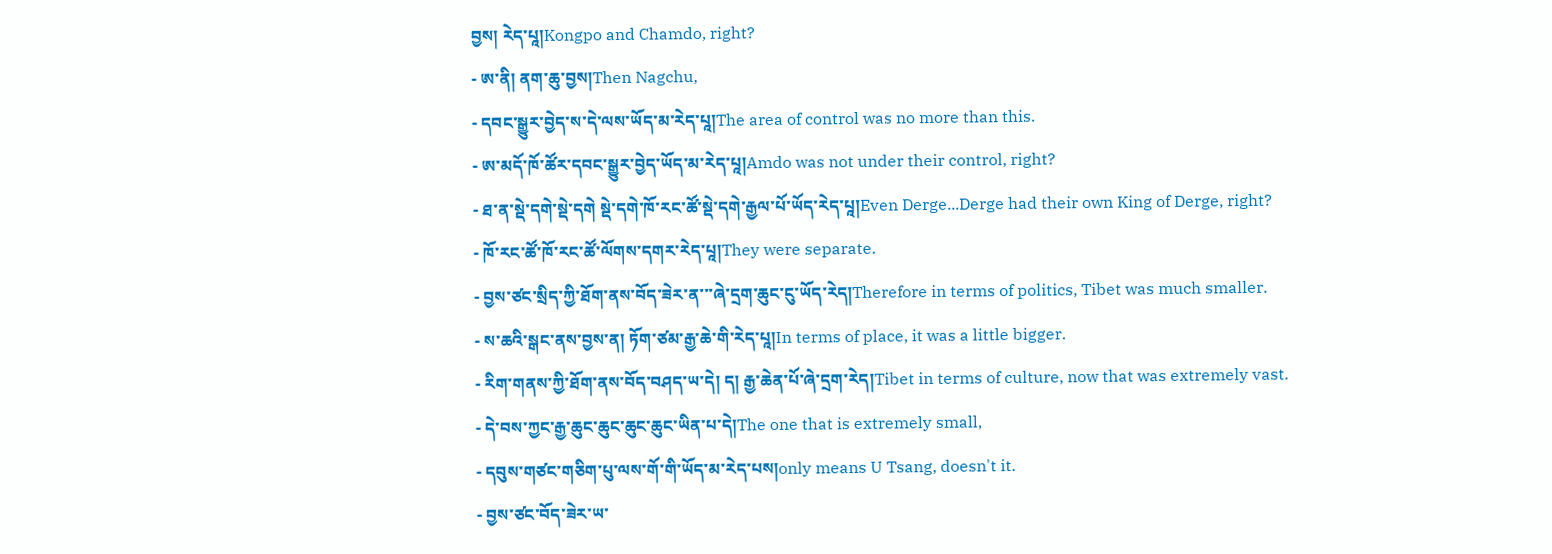བྱས། རེད་པཱ།Kongpo and Chamdo, right?
- ཨ་ནི། ནག་ཆུ་བྱས།Then Nagchu,
- དབང་སྒྱུར་བྱེད་ས་དེ་ལས་ཡོད་མ་རེད་པཱ།The area of control was no more than this.
- ཨ་མདོ་ཁོ་ཚོར་དབང་སྒྱུར་བྱེད་ཡོད་མ་རེད་པཱ།Amdo was not under their control, right?
- ཐ་ན་སྡེ་དགེ་སྡེ་དགེ སྡེ་དགེ་ཁོ་རང་ཚོ་སྡེ་དགེ་རྒྱལ་པོ་ཡོད་རེད་པཱ།Even Derge...Derge had their own King of Derge, right?
- ཁོ་རང་ཚོ་ཁོ་རང་ཚོ་ལོགས་དགར་རེད་པཱ།They were separate.
- བྱས་ཙང་སྲིད་ཀྱི་ཐོག་ནས་བོད་ཟེར་ན་་་ཞེ་དྲག་ཆུང་ངུ་ཡོད་རེད།Therefore in terms of politics, Tibet was much smaller.
- ས་ཆའི་སྒང་ནས་བྱས་ན། ཏོག་ཙམ་རྒྱ་ཆེ་གི་རེད་པཱ།In terms of place, it was a little bigger.
- རིག་གནས་ཀྱི་ཐོག་ནས་བོད་བཤད་ཡ་དེ། ད། རྒྱ་ཆེན་པོ་ཞེ་དྲག་རེད།Tibet in terms of culture, now that was extremely vast.
- དེ་བས་ཀྱང་རྒྱ་ཆུང་ཆུང་ཆུང་ཆུང་ཡིན་པ་དེ།The one that is extremely small,
- དབུས་གཙང་གཅིག་པུ་ལས་གོ་གི་ཡོད་མ་རེད་པས།only means U Tsang, doesn't it.
- བྱས་ཙང་བོད་ཟེར་ཡ་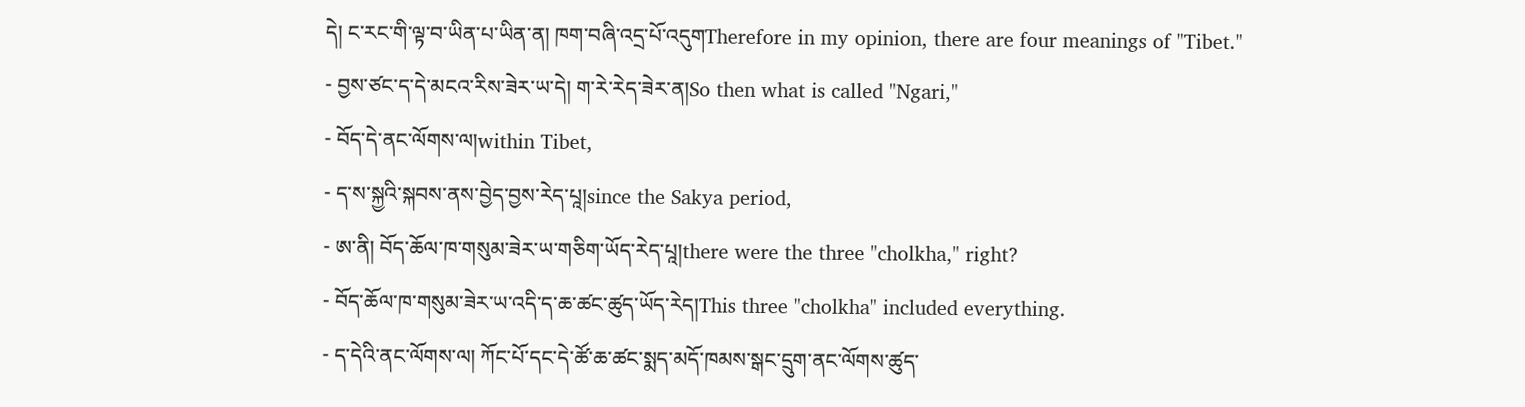དེ། ང་རང་གི་ལྟ་བ་ཡིན་པ་ཡིན་ན། ཁག་བཞི་འདྲ་པོ་འདུགTherefore in my opinion, there are four meanings of "Tibet."
- བྱས་ཙང་ད་དེ་མངའ་རིས་ཟེར་ཡ་དེ། ག་རེ་རེད་ཟེར་ན།So then what is called "Ngari,"
- བོད་དེ་ནང་ལོགས་ལ།within Tibet,
- ད་ས་སྐྱའི་སྐབས་ནས་བྱེད་བྱས་རེད་པཱ།since the Sakya period,
- ཨ་ནི། བོད་ཆོལ་ཁ་གསུམ་ཟེར་ཡ་གཅིག་ཡོད་རེད་པཱ།there were the three "cholkha," right?
- བོད་ཆོལ་ཁ་གསུམ་ཟེར་ཡ་འདི་ད་ཆ་ཚང་ཚུད་ཡོད་རེད།This three "cholkha" included everything.
- ད་དེའི་ནང་ལོགས་ལ། ཀོང་པོ་དང་དེ་ཚོ་ཆ་ཚང་སྨད་མདོ་ཁམས་སྒང་དྲུག་ནང་ལོགས་ཚུད་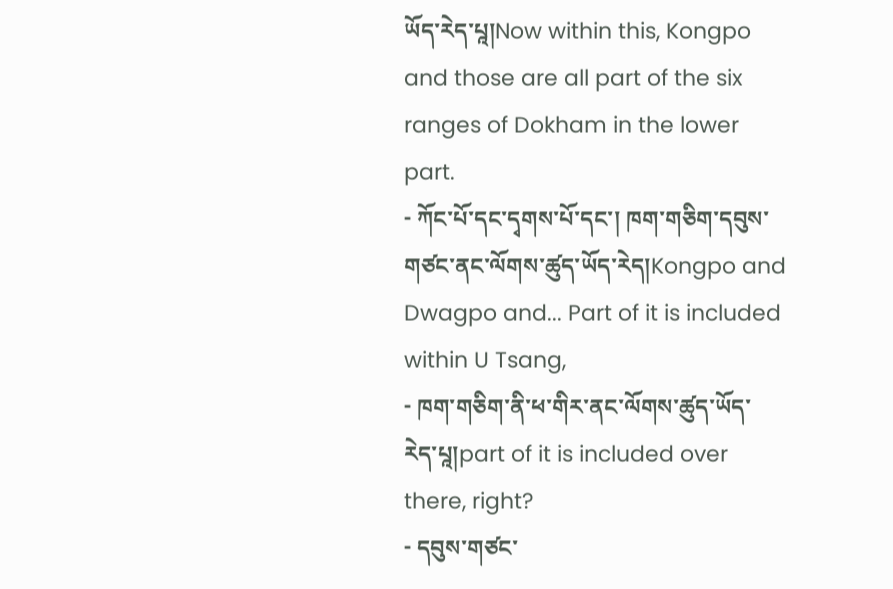ཡོད་རེད་པཱ།Now within this, Kongpo and those are all part of the six ranges of Dokham in the lower part.
- ཀོང་པོ་དང་དྭགས་པོ་དང་། ཁག་གཅིག་དབུས་གཙང་ནང་ལོགས་ཚུད་ཡོད་རེད།Kongpo and Dwagpo and... Part of it is included within U Tsang,
- ཁག་གཅིག་ནི་ཕ་གིར་ནང་ལོགས་ཚུད་ཡོད་རེད་པཱ།part of it is included over there, right?
- དབུས་གཙང་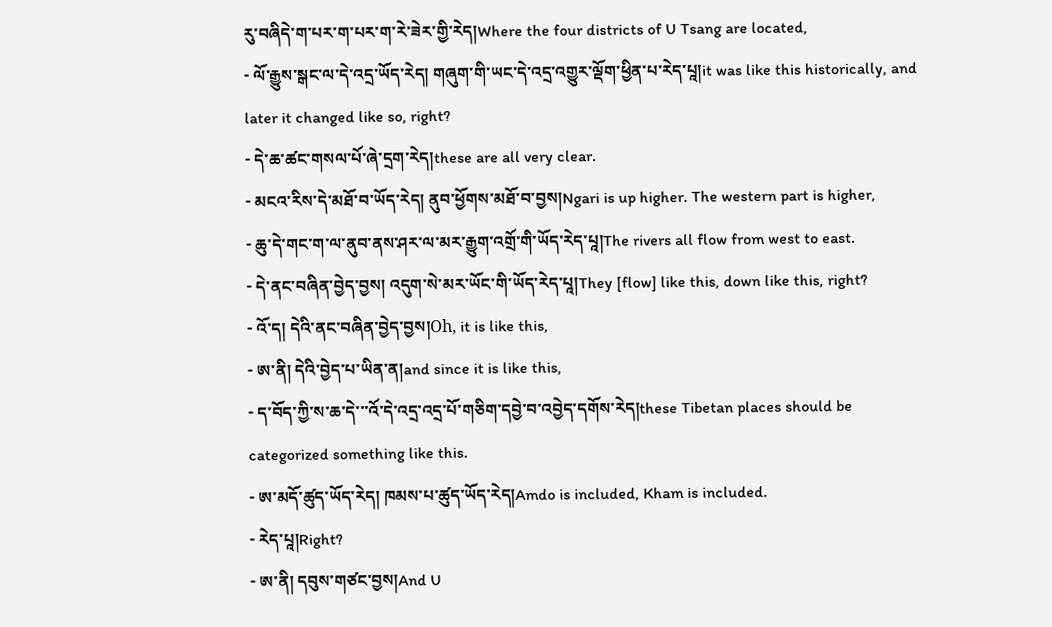རུ་བཞིདེ་ག་པར་ག་པར་ག་རེ་ཟེར་གྱི་རེད།Where the four districts of U Tsang are located,
- ལོ་རྒྱུས་སྒང་ལ་དེ་འདྲ་ཡོད་རེད། གཞུག་གི་ཡང་དེ་འདྲ་འགྱུར་ལྡོག་ཕྱིན་པ་རེད་པཱ།it was like this historically, and later it changed like so, right?
- དེ་ཆ་ཚང་གསལ་པོ་ཞེ་དྲག་རེད།these are all very clear.
- མངའ་རིས་དེ་མཐོ་བ་ཡོད་རེད། ནུབ་ཕྱོགས་མཐོ་བ་བྱས།Ngari is up higher. The western part is higher,
- ཆུ་དེ་གང་ག་ལ་ནུབ་ནས་ཤར་ལ་མར་རྒྱུག་འགྲོ་གི་ཡོད་རེད་པཱ།The rivers all flow from west to east.
- དེ་ནང་བཞིན་བྱེད་བྱས། འདུག་སེ་མར་ཡོང་གི་ཡོད་རེད་པཱ།They [flow] like this, down like this, right?
- འོ་ད། དེའི་ནང་བཞིན་བྱེད་བྱས།Oh, it is like this,
- ཨ་ནི། དེའི་བྱེད་པ་ཡིན་ན།and since it is like this,
- ད་བོད་ཀྱི་ས་ཆ་དེ་་་འོ་དེ་འདྲ་འདྲ་པོ་གཅིག་དབྱེ་བ་འབྱེད་དགོས་རེད།these Tibetan places should be categorized something like this.
- ཨ་མདོ་ཚུད་ཡོད་རེད། ཁམས་པ་ཚུད་ཡོད་རེད།Amdo is included, Kham is included.
- རེད་པཱ།Right?
- ཨ་ནི། དབུས་གཙང་བྱས།And U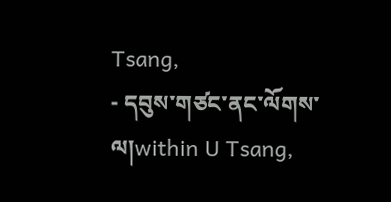Tsang,
- དབུས་གཙང་ནང་ལོགས་ལ།within U Tsang,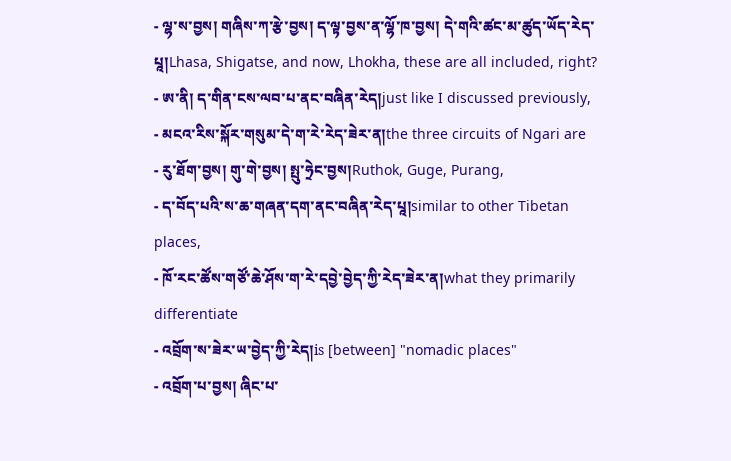- ལྷ་ས་བྱས། གཞིས་ཀ་རྩེ་བྱས། ད་ལྟ་བྱས་ན་ལྷོ་ཁ་བྱས། དེ་གའི་ཚང་མ་ཚུད་ཡོད་རེད་པཱ།Lhasa, Shigatse, and now, Lhokha, these are all included, right?
- ཨ་ནི། ད་གིན་ངས་ལབ་པ་ནང་བཞིན་རེད།just like I discussed previously,
- མངའ་རིས་སྐོར་གསུམ་དེ་ག་རེ་རེད་ཟེར་ན།the three circuits of Ngari are
- རུ་ཐོག་བྱས། གུ་གེ་བྱས། སྤུ་ཧྲེང་བྱས།Ruthok, Guge, Purang,
- ད་བོད་པའི་ས་ཆ་གཞན་དག་ནང་བཞིན་རེད་པཱ།similar to other Tibetan places,
- ཁོ་རང་ཚོས་གཙོ་ཆེ་ཤོས་ག་རེ་དབྱེ་བྱེད་ཀྱི་རེད་ཟེར་ན།what they primarily differentiate
- འབྲོག་ས་ཟེར་ཡ་བྱེད་ཀྱི་རེད།is [between] "nomadic places"
- འབྲོག་པ་བྱས། ཞིང་པ་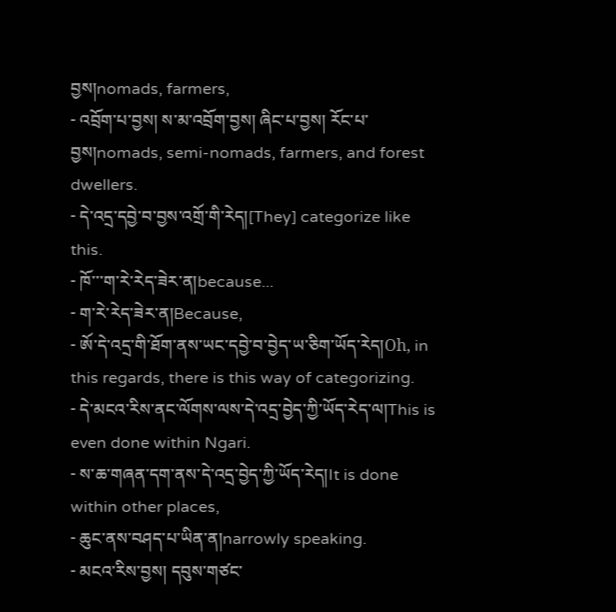བྱས།nomads, farmers,
- འབྲོག་པ་བྱས། ས་མ་འབྲོག་བྱས། ཞིང་པ་བྱས། རོང་པ་བྱས།nomads, semi-nomads, farmers, and forest dwellers.
- དེ་འདྲ་དབྱེ་བ་བྱས་འགྲོ་གི་རེད།[They] categorize like this.
- ཁོ་་་ག་རེ་རེད་ཟེར་ན།because...
- ག་རེ་རེད་ཟེར་ན།Because,
- ཨོ་དེ་འདྲ་གི་ཐོག་ནས་ཡང་དབྱེ་བ་བྱེད་ཡ་ཅིག་ཡོད་རེད།Oh, in this regards, there is this way of categorizing.
- དེ་མངའ་རིས་ནང་ལོགས་ལས་དེ་འདྲ་བྱེད་ཀྱི་ཡོད་རེད་ལ།This is even done within Ngari.
- ས་ཆ་གཞན་དག་ནས་དེ་འདྲ་བྱེད་ཀྱི་ཡོད་རེད།It is done within other places,
- ཆུང་ནས་བཤད་པ་ཡིན་ན།narrowly speaking.
- མངའ་རིས་བྱས། དབུས་གཙང་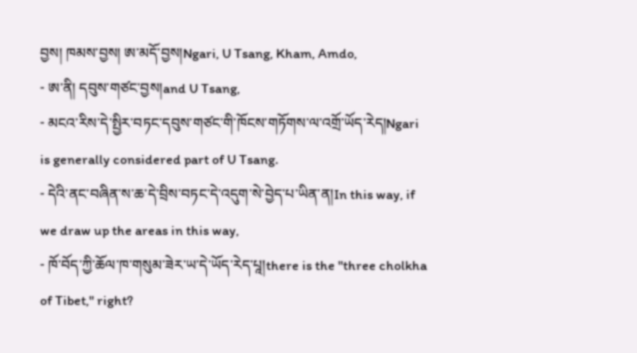བྱས། ཁམས་བྱས། ཨ་མདོ་བྱས།Ngari, U Tsang, Kham, Amdo,
- ཨ་ནི། དབུས་གཙང་བྱས།and U Tsang,
- མངའ་རིས་དེ་སྤྱིར་བཏང་དབུས་གཙང་གི་ཁོངས་གཏོགས་ལ་འགྲོ་ཡོད་རེད།Ngari is generally considered part of U Tsang.
- དེའི་ནང་བཞིན་ས་ཆ་དེ་བྲིས་བཏང་དེ་འདུག་སེ་བྱེད་པ་ཡིན་ན།In this way, if we draw up the areas in this way,
- ཁོ་བོད་ཀྱི་ཆོལ་ཁ་གསུམ་ཟེར་ཡ་དེ་ཡོད་རེད་པཱ།there is the "three cholkha of Tibet," right?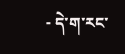- དེ་ག་རང་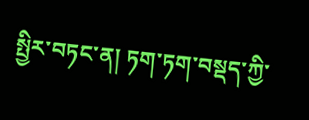སྤྱིར་བཏང་ན། ཏག་ཏག་བསྡད་ཀྱི་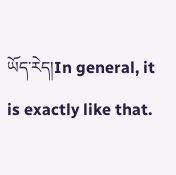ཡོད་རེད།In general, it is exactly like that.